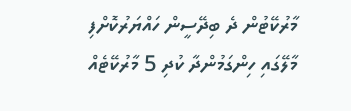މާރުކޭޓުން ދެ ބިދޭސީން ހައްޔަރުކޮށްފި
މާލޭގައި ހިންގަމުންދާ ކުދި 5 މާރުކޭޓެއް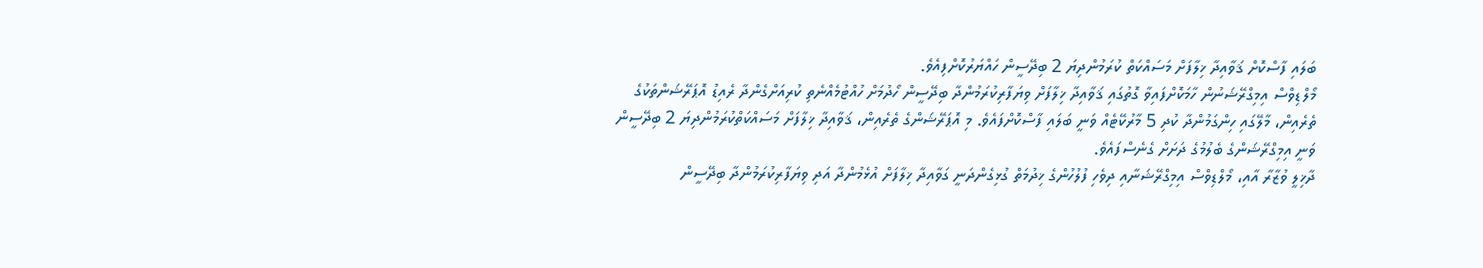ބަލައި ފާސްކޮށް ޤަވާއިދާ ޚިލާފަށް މަސައްކަތް ކުރަމުންދިޔަ 2 ބިދޭސީން ހައްޔަރުކޮށްފިއެވެ.
މޯލްޑިވްސް އިމިގްރޭޝަނުން ހާމަކޮށްފައިވާ ގޮތުގައި ޤަވާއިދާ ޚިލާފަށް ވިޔަފާރިކުރަމުންދާ ބިދޭސީން ހޯދުމަށް ހުއްޓުމެއްނެތި ކުރިއަށްގެންދާ ރެއިޑު އޮޕަރޭޝަންތަކުގެ ތެރެއިން، މާލޭގައި ހިންގަމުންދާ ކުދި 5 މާރުކޭޓެއް ވަނީ ބަލައި ފާސްކޮށްފައެވެ. މި އޮޕަރޭޝަންގެ ތެރެއިން، ޤަވާއިދާ ޚިލާފަށް މަސައްކަތްކުރަމުންދިޔަ 2 ބިދޭސީން ވަނީ އިމިގްރޭޝަންގެ ބެލުމުގެ ދަށަށް ގެނެސްފައެވެ.
ދާޚިލީ ވުޒާރާ އާއި، މޯލްޑިވްސް އިމިގްރޭޝަނާއި ދިވެހި ފުލުހުންގެ ޚިދުމަތް ގުޅިގެންދަނީ ގަވާއިދާ ޚިލާފަށް އުޅެމުންދާ އަދި ވިޔަފާރިކުރަމުންދާ ބިދޭސީން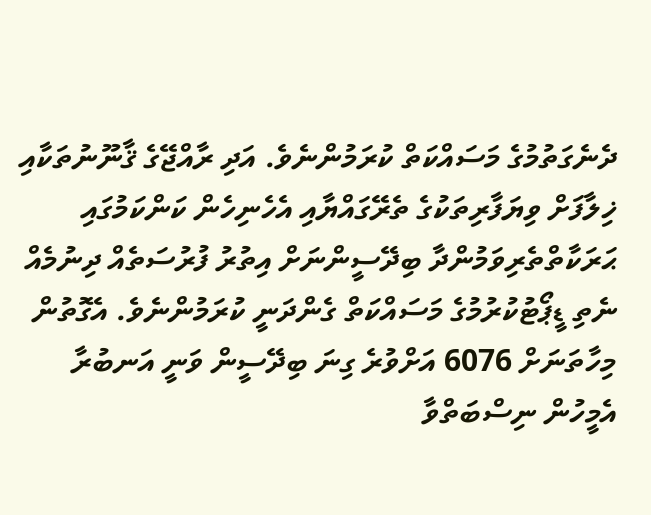ދެނެގަތުމުގެ މަސައްކަތް ކުރަމުންނެވެ. އަދި ރާއްޖޭގެ ޤާނޫނުތަކާއި ޚިލާފަށް ވިޔަފާރިތަކުގެ ތެރޭގައްޔާއި އެހެނިހެން ކަންކަމުގައި ޙަރަކާތްތެރިވަމުންދާ ބިދޭސީންނަށް އިތުރު ފުރުސަތެއް ދިނުމެއް ނެތި ޑީޕޯޓުކުރުމުގެ މަސައްކަތް ގެންދަނީ ކުރަމުންނެވެ. އެގޮތުން މިހާތަނަށް 6076 އަށްވުރެ ގިނަ ބިދޭސީން ވަނީ އަނބުރާ އެމީހުން ނިސްބަތްވާ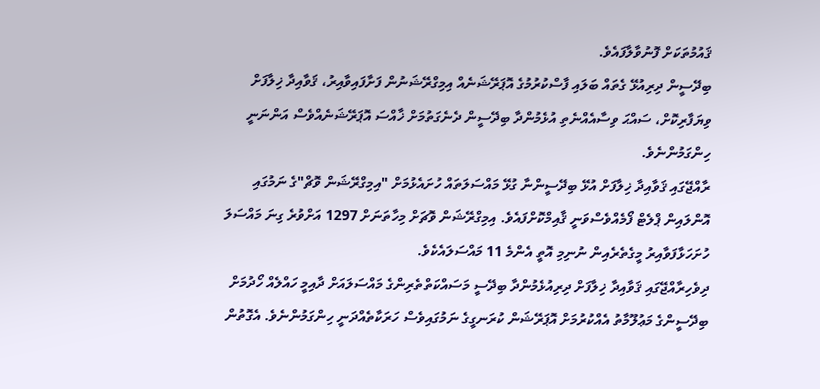ޤައުމުތަކަށް ފޮނުވާލާފައެވެ.
ބިދޭސީން ދިރިއުޅޭ ގެތައް ބަލައި ފާސްކުރުމުގެ އޮޕަރޭޝަނެއް އިމިގްރޭޝަނުން ފަށާފައިވާއިރު، ޤަވާއިދާ ޚިލާފަށް ވިޔަފާރިކޮށް، ސައްޙަ ވިސާއެއްނެތި އުޅެމުންދާ ބިދޭސީން ދެނެގަތުމަށް ޚާއްސަ އޮޕަރޭޝަނެއްވެސް އަންނަނީ ހިންގަމުންނެވެ.
ރާއްޖޭގައި ޤަވާއިދާ ޚިލާފަށް އުޅޭ ބިދޭސީންނާ ގުޅޭ މައްސަލަތައް ހުށައެޅުމަށް "އިމިގްރޭޝަން ވޮޗް"ގެ ނަމުގައި އޮންލައިން ޕްލެޓް ފޯމެއްވެސްވަނީ ޤާއިމްކޮށްފައެވެ. އިމިގްރޭޝަން ވޮޗަށް މިހާތަނަށް 1297 އަށްވުރެ ގިނަ މައްސަލަ ހުށަހަޅާފަވާއިރު މީގެތެރެއިން ނުނިމި އޮތީ އެންމެ 11 މައްސަލައެކެވެ.
ދިވެހިރާއްޖޭގައި ޤަވާއިދާ ޚިލާފަށް ދިރިއުޅެމުންދާ ބިދޭސީ މަސައްކަތްތެރިންގެ މައްސަލައަށް ދާއިމީ ހައްލެއް ހޯދުމަށް ބިދޭސީންގެ މަޢުލޫމާތު އެއްކުރުމަށް އޮޕަރޭޝަން ކުރަނގީގެ ނަމުގައިވެސް ހަރަކާތެއްދަނީ ހިންގަމުންނެވެ. އެގޮތުން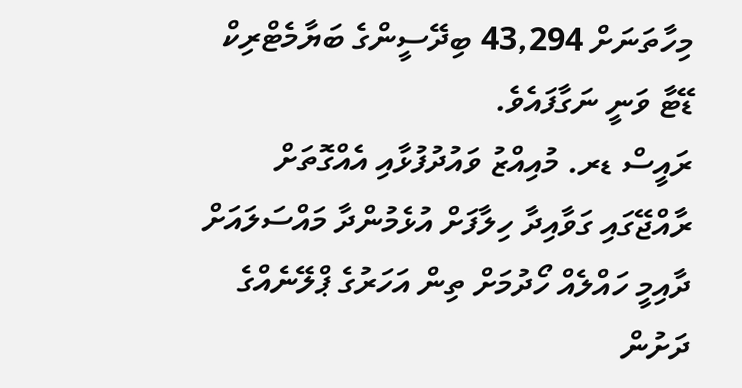މިހާތަނަށް 43,294 ބިދޭސީންގެ ބަޔާމެޓްރިކް ޑޭޓާ ވަނީ ނަގާފައެވެ.
ރައީސް ޑރ. މުއިއްޒު ވައުދުފުޅާއި އެއްގޮތަށް ރާއްޖޭގައި ގަވާއިދާ ހިލާފަށް އުޅެމުންދާ މައްސަލައަށް ދާއިމީ ހައްލެއް ހޯދުމަށް ތިން އަހަރުގެ ޕްލޭނެއްގެ ދަށުން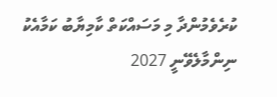ކުރެވެމުންދާ މި މަސައްކަތް ކާމިޔާބު ކަމާއެކު ނިންމާލެވޭނީ 2027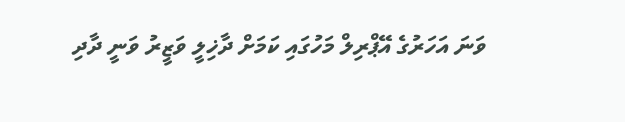ވަނަ އަހަރުގެ އޭޕްރިލް މަހުގައި ކަމަށް ދާޚިލީ ވަޒީރު ވަނީ ދާދި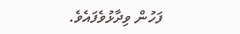ފަހުން ވިދާޅުވެފައެވެ.